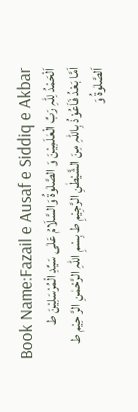Book Name:Fazail e Ausaf e Siddiq e Akbar
اَلْحَمْدُ لِلّٰہِ رَبِّ الْعٰلَمِیْنَ وَ الصَّلٰوۃُ وَالسَّلَامُ عَلٰی سَیِّدِ الْمُرْسَلِیْنَ ط
اَمَّا بَعْدُ فَاَعُوْذُ بِاللّٰہِ مِنَ الشَّیْطٰنِ الرَّجِیْمِ ط بِسْمِ اللہِ الرَّحْمٰنِ الرَّ حِیْم ط
اَلصَّلٰوۃُ وَ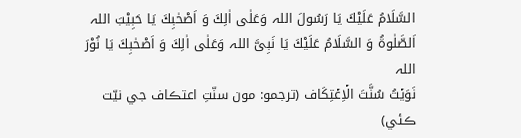السَّلَامُ عَلَیْكَ یَا رَسُولَ اللہ وَعَلٰی اٰلِكَ وَ اَصْحٰبِكَ یَا حَبِیْبَ اللہ
اَلصَّلٰوۃُ وَ السَّلَامُ عَلَیْكَ یَا نَبِیَّ اللہ وَعَلٰی اٰلِكَ وَ اَصْحٰبِكَ یَا نُوْرَ اللہ
نَوَيۡتُ سُنَّتَ الۡاِعۡتِكَاف (ترجمو: مون سنّتِ اعتڪاف جي نيّت ڪئي)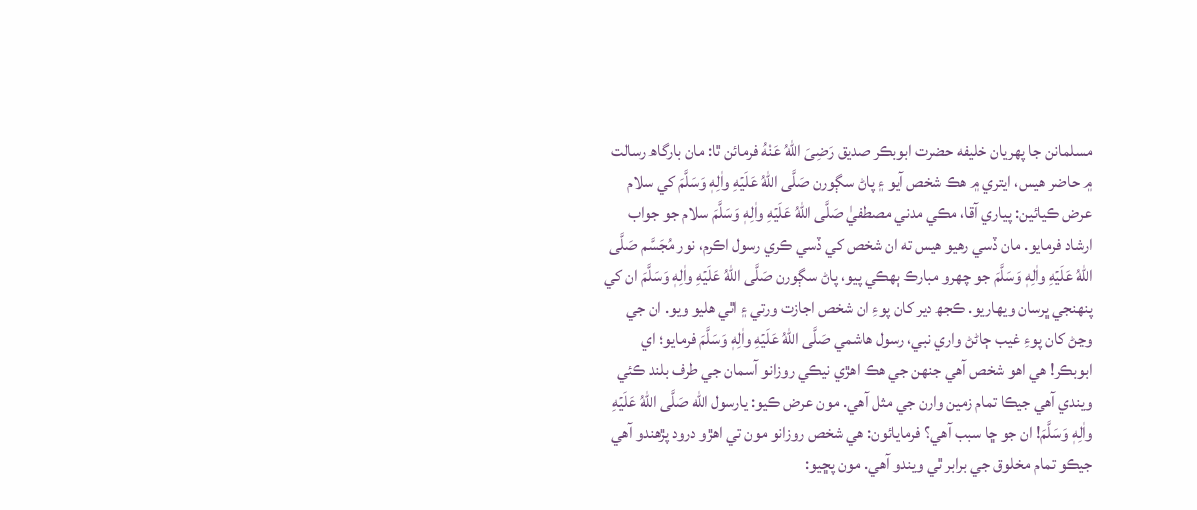مسلمانن جا پهريان خليفه حضرت ابوبڪر صديق رَضِىَ اللهُ عَنْهُ فرمائن ٿا: مان بارگاھ رسالت ۾ حاضر هيس، ايتري ۾ هڪ شخص آيو ۽ پاڻ سڳورن صَلَّى اللّٰهُ عَلَيۡهِ واٰلِهٖ وَسَلَّمَ کي سلام عرض ڪيائين: پياري آقا، مڪي مدني مصطفيٰ صَلَّى اللّٰهُ عَلَيۡهِ واٰلِهٖ وَسَلَّمَ سلام جو جواب ارشاد فرمايو. مان ڏسي رهيو هيس ته ان شخص کي ڏسي ڪري رسول اڪرم، نور مُجَسَّم صَلَّى اللّٰهُ عَلَيۡهِ واٰلِهٖ وَسَلَّمَ جو چهرو مبارڪ ٻهڪي پيو، پاڻ سڳورن صَلَّى اللّٰهُ عَلَيۡهِ واٰلِهٖ وَسَلَّمَ ان کي پنهنجي ڀرسان ويهاريو. ڪجھ دير کان پوءِ ان شخص اجازت ورتي ۽ اٿي هليو ويو. ان جي وڃڻ کان پوءِ غيب ڄاڻڻ واري نبي، رسول هاشمي صَلَّى اللّٰهُ عَلَيۡهِ واٰلِهٖ وَسَلَّمَ فرمايو؛ اي ابوبڪر! هي اهو شخص آهي جنهن جي هڪ اهڙي نيڪي روزانو آسمان جي طرف بلند ڪئي ويندي آهي جيڪا تمام زمين وارن جي مثل آهي. مون عرض ڪيو: يارسول الله صَلَّى اللّٰهُ عَلَيۡهِ واٰلِهٖ وَسَلَّمَ! ان جو ڇا سبب آهي؟ فرمايائون: هي شخص روزانو مون تي اهڙو درود پڙهندو آهي جيڪو تمام مخلوق جي برابر ٿي ويندو آهي. مون پڇيو: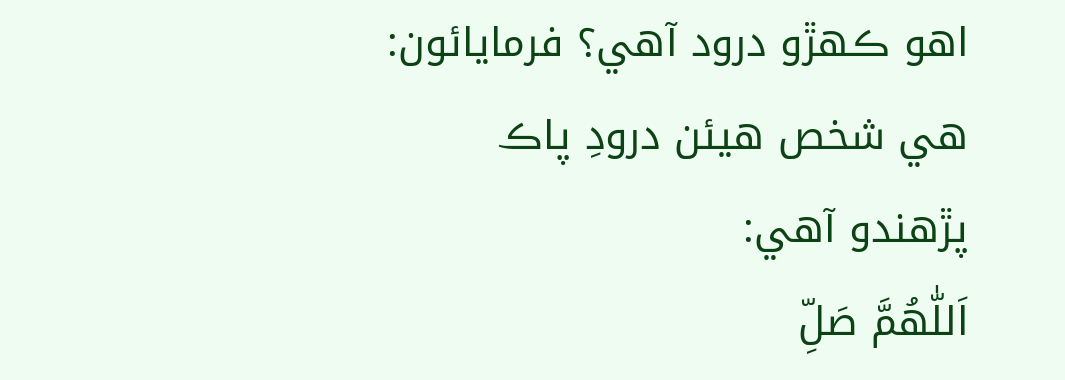اهو ڪهڙو درود آهي؟ فرمايائون: هي شخص هيئن درودِ پاڪ پڙهندو آهي:
اَللّٰهُمَّ صَلِّ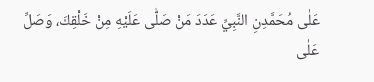عَلٰى مُحَمَّدِنِ النَّبِيِّ عَدَدَ مَنْ صَلّٰى عَلَيْهِ مِنْ خَلْقِكَ، وَصَلِّ عَلٰى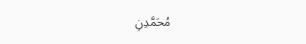مُحَمَّدِنِ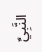النَّبِيِّ